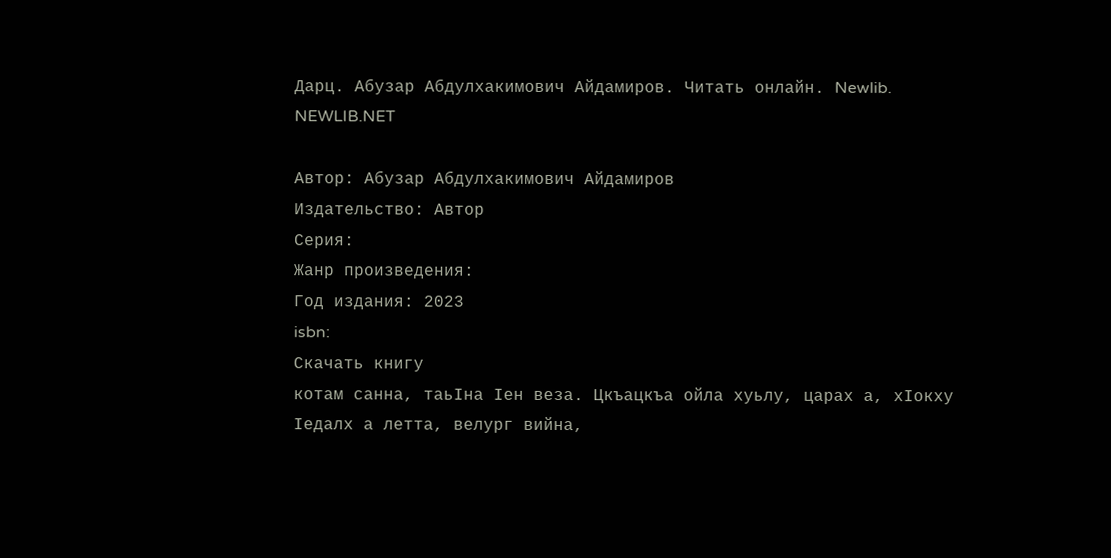Дарц. Абузар Абдулхакимович Айдамиров. Читать онлайн. Newlib. NEWLIB.NET

Автор: Абузар Абдулхакимович Айдамиров
Издательство: Автор
Серия:
Жанр произведения:
Год издания: 2023
isbn:
Скачать книгу
котам санна, таьIна Ieн веза. Цкъацкъа ойла хуьлу, царах а, хIокху Iедалх а летта, велург вийна,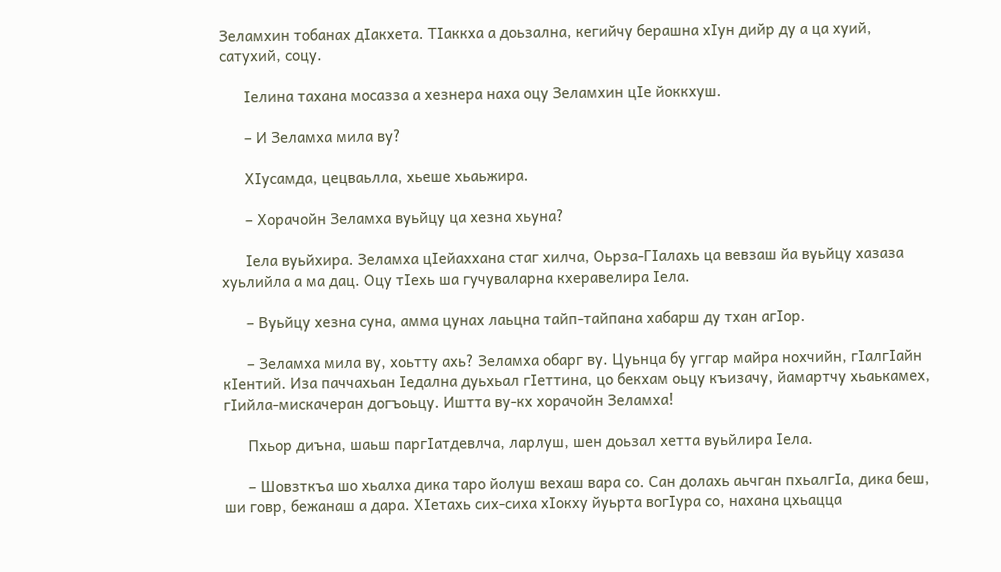Зеламхин тобанах дIакхета. ТIаккха а доьзална, кегийчу берашна хIун дийр ду а ца хуий, сатухий, соцу.

      Iелина тахана мосазза а хезнера наха оцу Зеламхин цIе йоккхуш.

      – И Зеламха мила ву?

      ХIусамда, цецваьлла, хьеше хьаьжира.

      – Хорачойн Зеламха вуьйцу ца хезна хьуна?

      Iела вуьйхира. Зеламха цIейаххана стаг хилча, Оьрза-ГIалахь ца вевзаш йа вуьйцу хазаза хуьлийла а ма дац. Оцу тIехь ша гучуваларна кхеравелира Iела.

      – Вуьйцу хезна суна, амма цунах лаьцна тайп-тайпана хабарш ду тхан агIор.

      – Зеламха мила ву, хоьтту ахь? Зеламха обарг ву. Цуьнца бу уггар майра нохчийн, гIалгIайн кIентий. Иза паччахьан Iедална дуьхьал гIеттина, цо бекхам оьцу къизачу, йамартчу хьаькамех, гIийла-мискачеран догъоьцу. Иштта ву-кх хорачойн Зеламха!

      Пхьор диъна, шаьш паргIатдевлча, ларлуш, шен доьзал хетта вуьйлира Iела.

      – Шовзткъа шо хьалха дика таро йолуш вехаш вара со. Сан долахь аьчган пхьалгIа, дика беш, ши говр, бежанаш а дара. ХIетахь сих-сиха хIокху йуьрта вогIура со, нахана цхьацца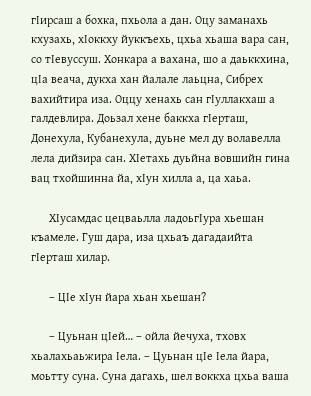гIирсаш а бохка, пхьола а дан. Оцу заманахь кхузахь, хIоккху йуккъехь, цхьа хьаша вара сан, со тIевуссуш. Хонкара а вахана, шо а даьккхина, цIа веача, дукха хан йалале лаьцна, Сибрех вахийтира иза. Оццу хенахь сан гIуллакхаш а галдевлира. Доьзал хене баккха гIерташ, Донехула, Кубанехула, дуьне мел ду волавелла лела дийзира сан. ХIетахь дуьйна вовшийн гина вац тхойшинна йа, хIyн хилла а, ца хаьа.

      ХIусамдас цецваьлла ладоьгIура хьешан къамеле. Гуш дара, иза цхьаъ дагадаийта гIерташ хилар.

      – ЦIе хIун йара хьан хьешан?

      – Цуьнан цIей… – ойла йечуха, тховх хьалахьаьжира Iела. – Цуьнан цIе Iела йара, моьтту суна. Суна дагахь, шел воккха цхьа ваша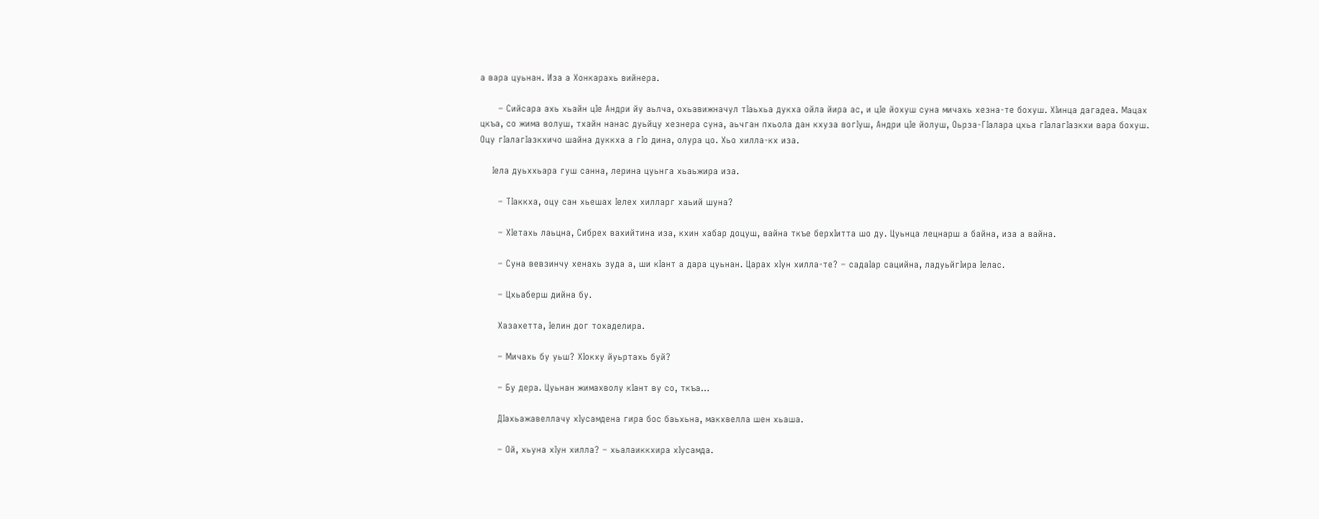а вара цуьнан. Иза а Хонкарахь вийнера.

      – Сийсара ахь хьайн цIe Андри йу аьлча, охьавижначул тIаьхьа дукха ойла йира ас, и цIе йохуш суна мичахь хезна-те бохуш. ХIинца дагадеа. Мацах цкъа, со жима волуш, тхайн нанас дуьйцу хезнера суна, аьчган пхьола дан кхуза вогIуш, Андри цIе йолуш, Оьрза-ГIалара цхьа гIалагIазкхи вара бохуш. Оцу гIалагIазкхичо шайна дуккха а гIо дина, олура цо. Хьо хилла-кх иза.

      Iела дуьххьара гуш санна, лерина цуьнга хьаьжира иза.

      – ТIаккха, оцу сан хьешах Iелех хилларг хаьий шуна?

      – ХIетахь лаьцна, Сибрех вахийтина иза, кхин хабар доцуш, вайна ткъе берхIитта шо ду. Цуьнца лецнарш а байна, иза а вайна.

      – Суна вевзинчу хенахь зуда а, ши кIант а дара цуьнан. Царах хIун хилла-те? – садаIар сацийна, ладуьйгIира Iелас.

      – Цхьаберш дийна бу.

      Хазахетта, Iелин дог тохаделира.

      – Мичахь бу уьш? ХIокху йуьртахь буй?

      – Бy дера. Цуьнан жимахволу кIант ву со, ткъа…

      ДIахьажавеллачу хIусамдена гира бос баьхьна, макхвелла шен хьаша.

      – Ой, хьуна хIун хилла? – хьалаиккхира хIусамда.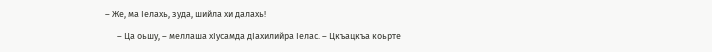– Же, ма Iелахь, зуда, шийла хи далахь!

      – Ца оьшу, – меллаша хIусамда дIахилийра Iелас. – Цкъацкъа коьрте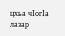цхьа чIогIа лазар